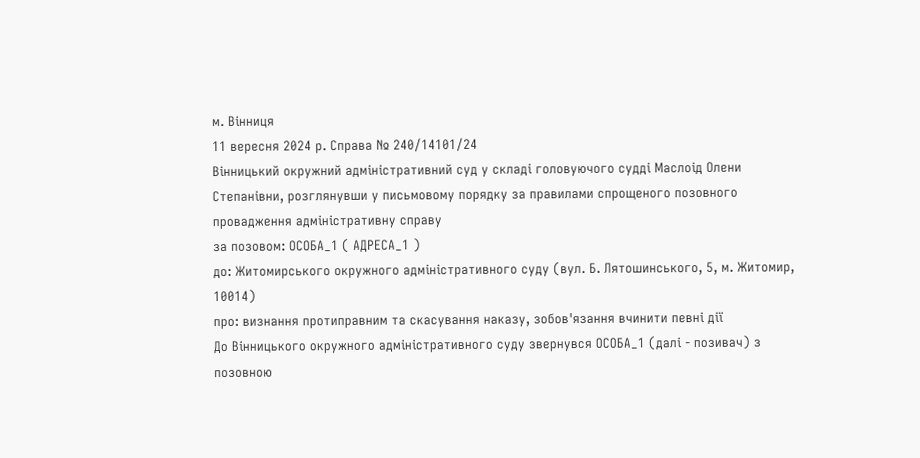м. Вінниця
11 вересня 2024 р. Справа № 240/14101/24
Вінницький окружний адміністративний суд у складі головуючого судді Маслоід Олени Степанівни, розглянувши у письмовому порядку за правилами спрощеного позовного провадження адміністративну справу
за позовом: ОСОБА_1 ( АДРЕСА_1 )
до: Житомирського окружного адміністративного суду (вул. Б. Лятошинського, 5, м. Житомир, 10014)
про: визнання протиправним та скасування наказу, зобов'язання вчинити певні дії
До Вінницького окружного адміністративного суду звернувся ОСОБА_1 (далі - позивач) з позовною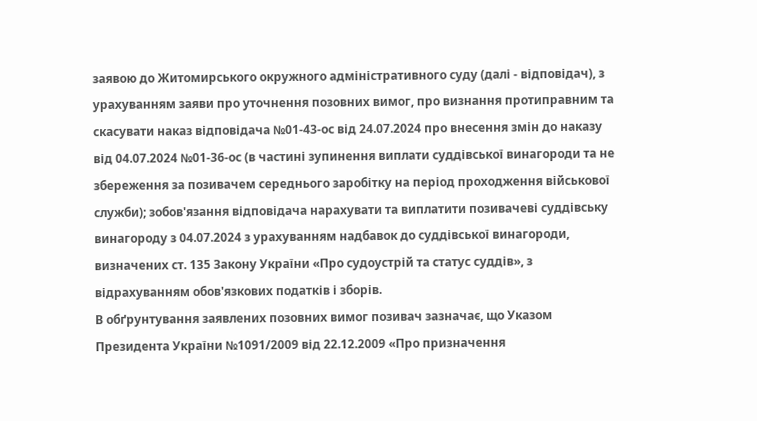заявою до Житомирського окружного адміністративного суду (далі - відповідач), з урахуванням заяви про уточнення позовних вимог, про визнання протиправним та скасувати наказ відповідача №01-43-ос від 24.07.2024 про внесення змін до наказу від 04.07.2024 №01-36-ос (в частині зупинення виплати суддівської винагороди та не збереження за позивачем середнього заробітку на період проходження військової служби); зобов'язання відповідача нарахувати та виплатити позивачеві суддівську винагороду з 04.07.2024 з урахуванням надбавок до суддівської винагороди, визначених ст. 135 Закону України «Про судоустрій та статус суддів», з відрахуванням обов'язкових податків і зборів.
В обґрунтування заявлених позовних вимог позивач зазначає, що Указом Президента України №1091/2009 від 22.12.2009 «Про призначення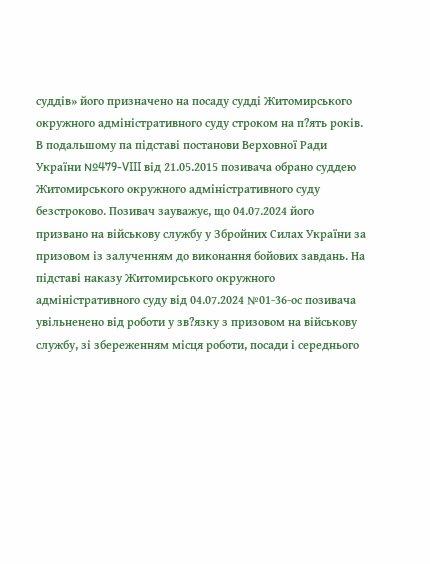суддів» його призначено на посаду судді Житомирського окружного адміністративного суду строком на п?ять років. В подальшому па підставі постанови Верховної Ради України №479-VIII від 21.05.2015 позивача обрано суддею Житомирського окружного адміністративного суду безстроково. Позивач зауважує, що 04.07.2024 його призвано на військову службу у Збройних Силах України за призовом із залученням до виконання бойових завдань. На підставі наказу Житомирського окружного адміністративного суду від 04.07.2024 №01-36-ос позивача увільненено від роботи у зв?язку з призовом на військову службу, зі збереженням місця роботи, посади і середнього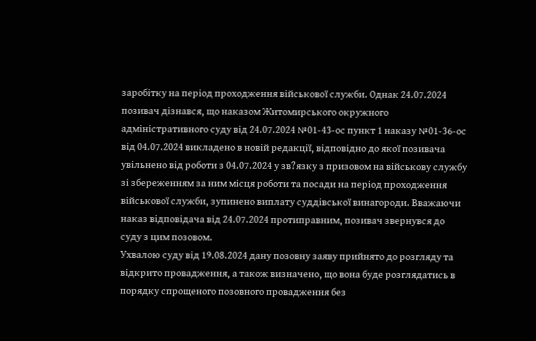заробітку на період проходження військової служби. Однак 24.07.2024 позивач дізнався, що наказом Житомирського окружного адміністративного суду від 24.07.2024 №01-43-ос пункт 1 наказу №01-36-ос від 04.07.2024 викладено в новій редакції, відповідно до якої позивача увільнено від роботи з 04.07.2024 у зв?язку з призовом на військову службу зі збереженням за ним місця роботи та посади на період проходження військової служби, зупинено виплату суддівської винагороди. Вважаючи наказ відповідача від 24.07.2024 протиправним, позивач звернувся до суду з цим позовом.
Ухвалою суду від 19.08.2024 дану позовну заяву прийнято до розгляду та відкрито провадження, а також визначено, що вона буде розглядатись в порядку спрощеного позовного провадження без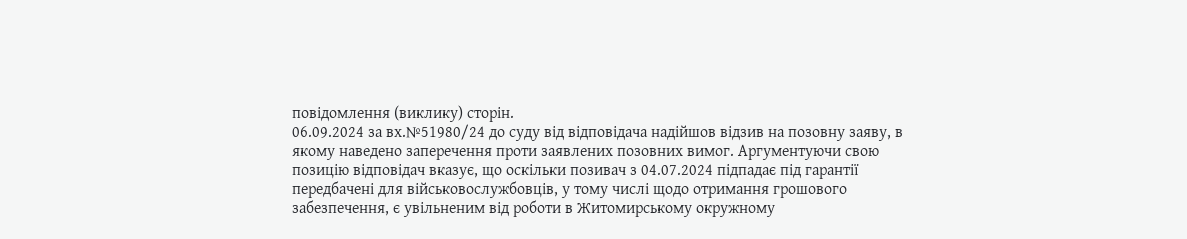повідомлення (виклику) сторін.
06.09.2024 за вх.№51980/24 до суду від відповідача надійшов відзив на позовну заяву, в якому наведено заперечення проти заявлених позовних вимог. Аргументуючи свою позицію відповідач вказує, що оскільки позивач з 04.07.2024 підпадає під гарантії передбачені для військовослужбовців, у тому числі щодо отримання грошового забезпечення, є увільненим від роботи в Житомирському окружному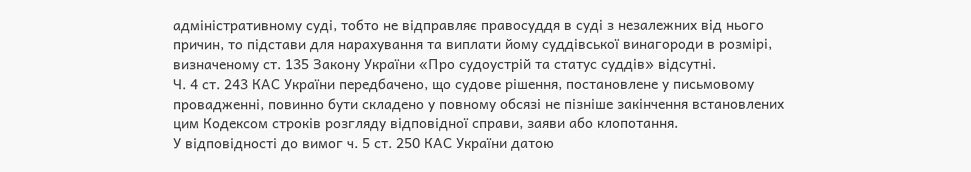адміністративному суді, тобто не відправляє правосуддя в суді з незалежних від нього причин, то підстави для нарахування та виплати йому суддівської винагороди в розмірі, визначеному ст. 135 Закону України «Про судоустрій та статус суддів» відсутні.
Ч. 4 ст. 243 КАС України передбачено, що судове рішення, постановлене у письмовому провадженні, повинно бути складено у повному обсязі не пізніше закінчення встановлених цим Кодексом строків розгляду відповідної справи, заяви або клопотання.
У відповідності до вимог ч. 5 ст. 250 КАС України датою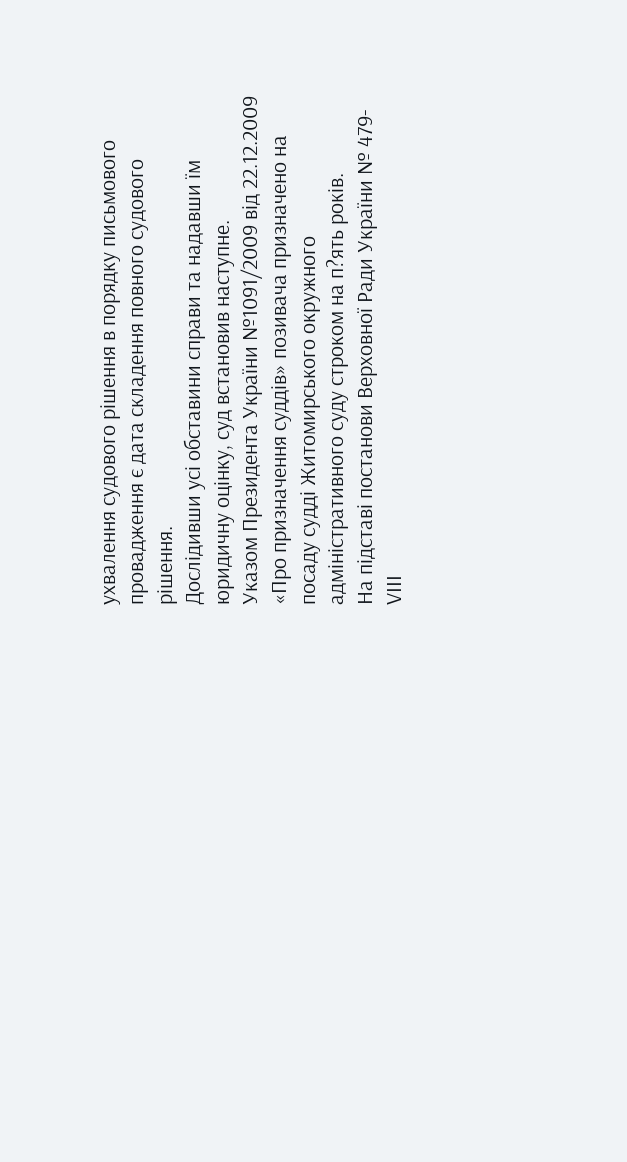ухвалення судового рішення в порядку письмового провадження є дата складення повного судового рішення.
Дослідивши усі обставини справи та надавши їм юридичну оцінку, суд встановив наступне.
Указом Президента України №1091/2009 від 22.12.2009 «Про призначення суддів» позивача призначено на посаду судді Житомирського окружного адміністративного суду строком на п?ять років.
На підставі постанови Верховної Ради України № 479-VIІI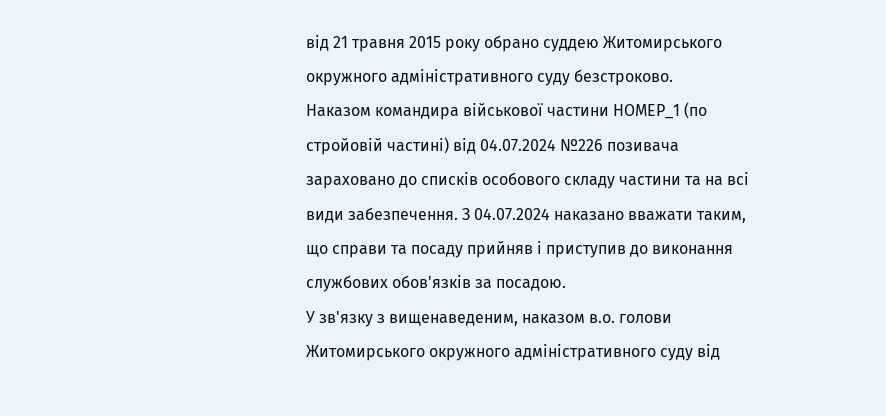від 21 травня 2015 року обрано суддею Житомирського окружного адміністративного суду безстроково.
Наказом командира військової частини НОМЕР_1 (по стройовій частині) від 04.07.2024 №226 позивача зараховано до списків особового складу частини та на всі види забезпечення. З 04.07.2024 наказано вважати таким, що справи та посаду прийняв і приступив до виконання службових обов'язків за посадою.
У зв'язку з вищенаведеним, наказом в.о. голови Житомирського окружного адміністративного суду від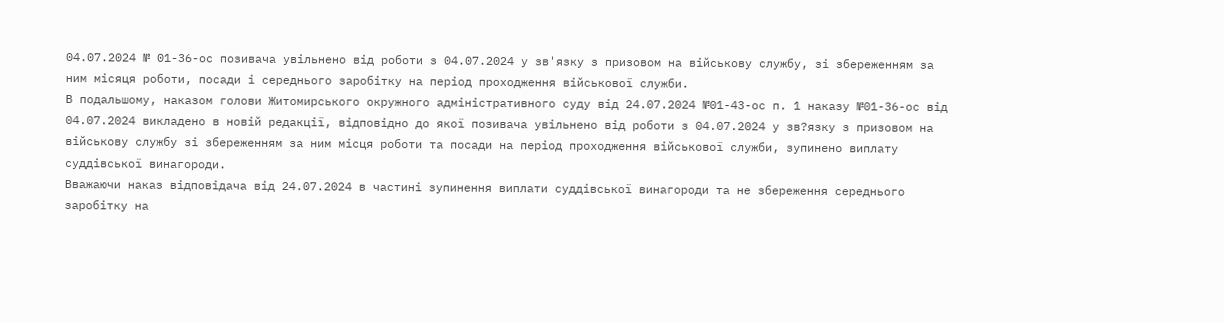04.07.2024 № 01-36-ос позивача увільнено від роботи з 04.07.2024 у зв'язку з призовом на військову службу, зі збереженням за ним місяця роботи, посади і середнього заробітку на період проходження військової служби.
В подальшому, наказом голови Житомирського окружного адміністративного суду від 24.07.2024 №01-43-ос п. 1 наказу №01-36-ос від 04.07.2024 викладено в новій редакції, відповідно до якої позивача увільнено від роботи з 04.07.2024 у зв?язку з призовом на військову службу зі збереженням за ним місця роботи та посади на період проходження військової служби, зупинено виплату суддівської винагороди.
Вважаючи наказ відповідача від 24.07.2024 в частині зупинення виплати суддівської винагороди та не збереження середнього заробітку на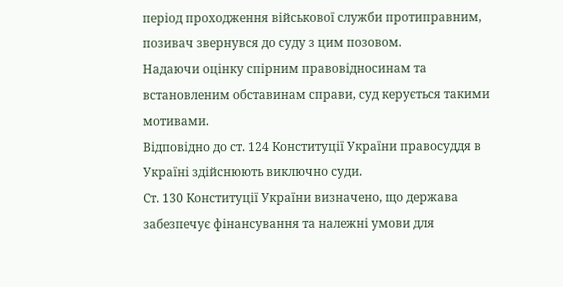період проходження військової служби протиправним, позивач звернувся до суду з цим позовом.
Надаючи оцінку спірним правовідносинам та встановленим обставинам справи, суд керується такими мотивами.
Відповідно до ст. 124 Конституції України правосуддя в Україні здійснюють виключно суди.
Ст. 130 Конституції України визначено, що держава забезпечує фінансування та належні умови для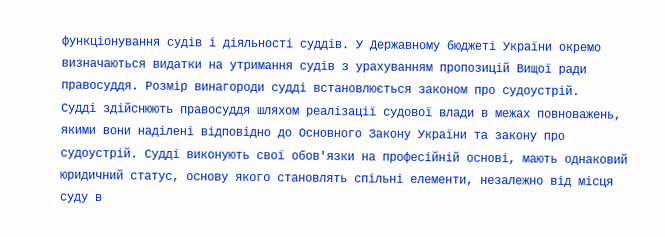функціонування судів і діяльності суддів. У Державному бюджеті України окремо визначаються видатки на утримання судів з урахуванням пропозицій Вищої ради правосуддя. Розмір винагороди судді встановлюється законом про судоустрій.
Судді здійснюють правосуддя шляхом реалізації судової влади в межах повноважень, якими вони наділені відповідно до Основного Закону України та закону про судоустрій. Судді виконують свої обов'язки на професійній основі, мають однаковий юридичний статус, основу якого становлять спільні елементи, незалежно від місця суду в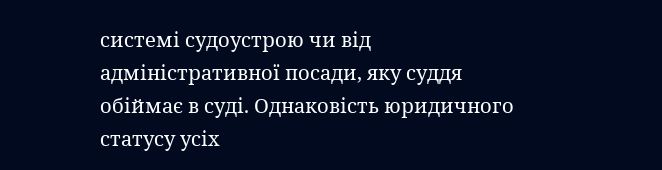системі судоустрою чи від адміністративної посади, яку суддя обіймає в суді. Однаковість юридичного статусу усіх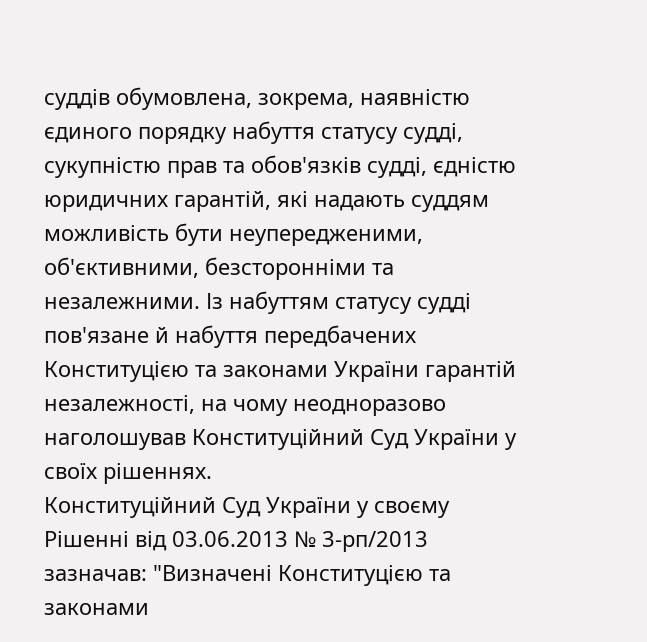суддів обумовлена, зокрема, наявністю єдиного порядку набуття статусу судді, сукупністю прав та обов'язків судді, єдністю юридичних гарантій, які надають суддям можливість бути неупередженими, об'єктивними, безсторонніми та незалежними. Із набуттям статусу судді пов'язане й набуття передбачених Конституцією та законами України гарантій незалежності, на чому неодноразово наголошував Конституційний Суд України у своїх рішеннях.
Конституційний Суд України у своєму Рішенні від 03.06.2013 № 3-рп/2013 зазначав: "Визначені Конституцією та законами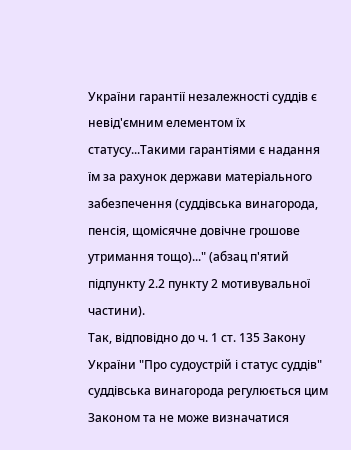України гарантії незалежності суддів є невід'ємним елементом їх статусу...Такими гарантіями є надання їм за рахунок держави матеріального забезпечення (суддівська винагорода, пенсія, щомісячне довічне грошове утримання тощо)..." (абзац п'ятий підпункту 2.2 пункту 2 мотивувальної частини).
Так, відповідно до ч. 1 ст. 135 Закону України "Про судоустрій і статус суддів" суддівська винагорода регулюється цим Законом та не може визначатися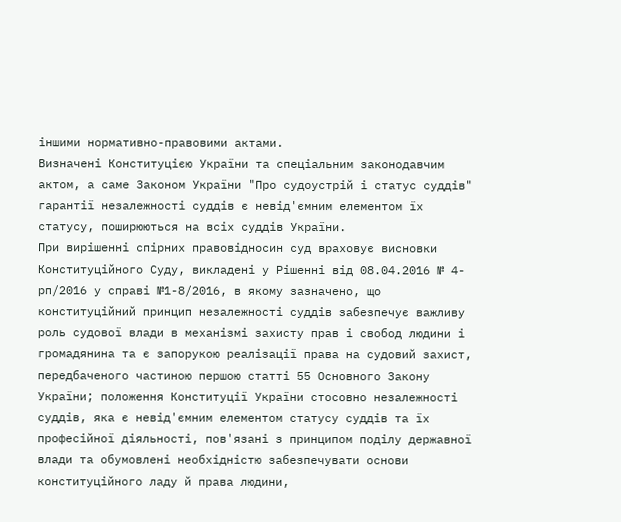іншими нормативно-правовими актами.
Визначені Конституцією України та спеціальним законодавчим актом, а саме Законом України "Про судоустрій і статус суддів" гарантії незалежності суддів є невід'ємним елементом їх статусу, поширюються на всіх суддів України.
При вирішенні спірних правовідносин суд враховує висновки Конституційного Суду, викладені у Рішенні від 08.04.2016 № 4-рп/2016 у справі №1-8/2016, в якому зазначено, що конституційний принцип незалежності суддів забезпечує важливу роль судової влади в механізмі захисту прав і свобод людини і громадянина та є запорукою реалізації права на судовий захист, передбаченого частиною першою статті 55 Основного Закону України; положення Конституції України стосовно незалежності суддів, яка є невід'ємним елементом статусу суддів та їх професійної діяльності, пов'язані з принципом поділу державної влади та обумовлені необхідністю забезпечувати основи конституційного ладу й права людини,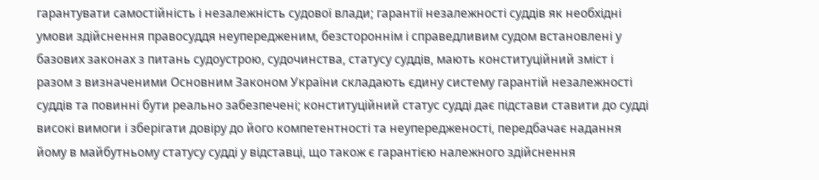гарантувати самостійність і незалежність судової влади; гарантії незалежності суддів як необхідні умови здійснення правосуддя неупередженим, безстороннім і справедливим судом встановлені у базових законах з питань судоустрою, судочинства, статусу суддів, мають конституційний зміст і разом з визначеними Основним Законом України складають єдину систему гарантій незалежності суддів та повинні бути реально забезпечені; конституційний статус судді дає підстави ставити до судді високі вимоги і зберігати довіру до його компетентності та неупередженості, передбачає надання йому в майбутньому статусу судді у відставці, що також є гарантією належного здійснення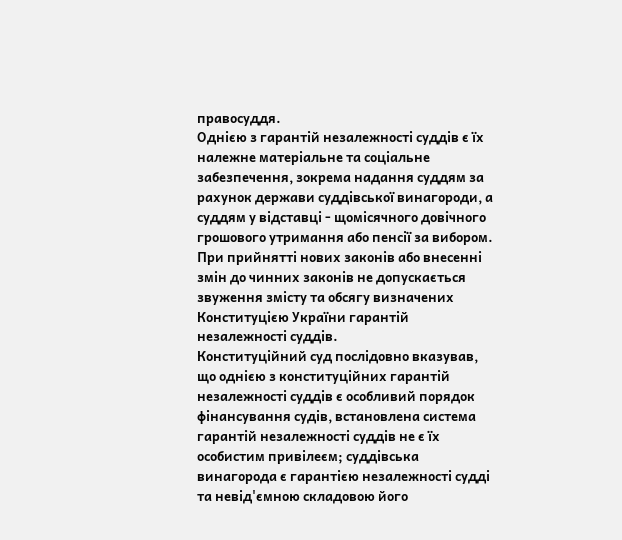правосуддя.
Однією з гарантій незалежності суддів є їх належне матеріальне та соціальне забезпечення, зокрема надання суддям за рахунок держави суддівської винагороди, а суддям у відставці - щомісячного довічного грошового утримання або пенсії за вибором. При прийнятті нових законів або внесенні змін до чинних законів не допускається звуження змісту та обсягу визначених Конституцією України гарантій незалежності суддів.
Конституційний суд послідовно вказував, що однією з конституційних гарантій незалежності суддів є особливий порядок фінансування судів, встановлена система гарантій незалежності суддів не є їх особистим привілеєм; суддівська винагорода є гарантією незалежності судді та невід'ємною складовою його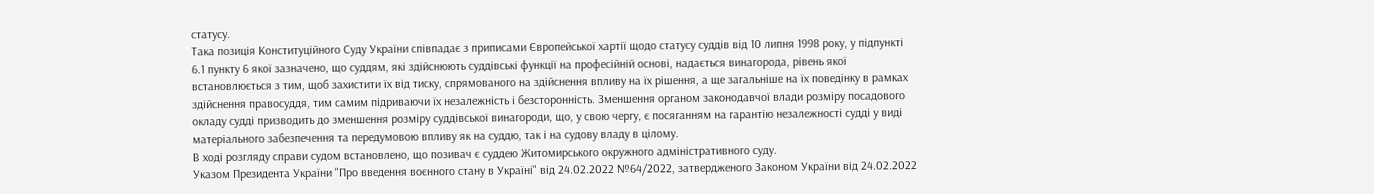статусу.
Така позиція Конституційного Суду України співпадає з приписами Європейської хартії щодо статусу суддів від 10 липня 1998 року, у підпункті 6.1 пункту 6 якої зазначено, що суддям, які здійснюють суддівські функції на професійній основі, надається винагорода, рівень якої встановлюється з тим, щоб захистити їх від тиску, спрямованого на здійснення впливу на їх рішення, а ще загальніше на їх поведінку в рамках здійснення правосуддя, тим самим підриваючи їх незалежність і безсторонність. Зменшення органом законодавчої влади розміру посадового окладу судді призводить до зменшення розміру суддівської винагороди, що, у свою чергу, є посяганням на гарантію незалежності судді у виді матеріального забезпечення та передумовою впливу як на суддю, так і на судову владу в цілому.
В ході розгляду справи судом встановлено, що позивач є суддею Житомирського окружного адміністративного суду.
Указом Президента України "Про введення воєнного стану в Україні" від 24.02.2022 №64/2022, затвердженого Законом України від 24.02.2022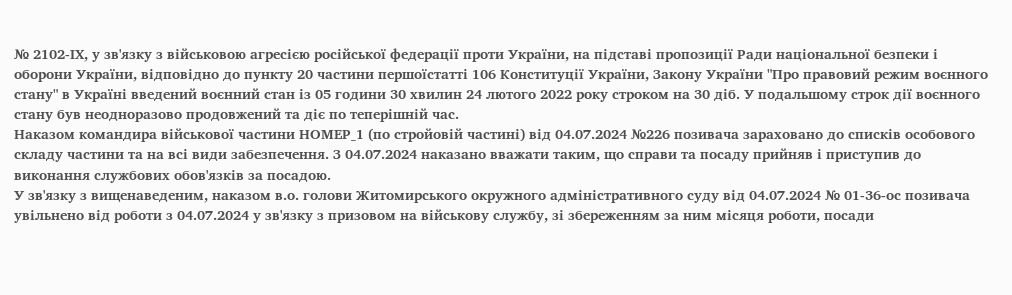№ 2102-ІХ, у зв'язку з військовою агресією російської федерації проти України, на підставі пропозиції Ради національної безпеки і оборони України, відповідно до пункту 20 частини першоїстатті 106 Конституції України, Закону України "Про правовий режим воєнного стану" в Україні введений воєнний стан із 05 години 30 хвилин 24 лютого 2022 року строком на 30 діб. У подальшому строк дії воєнного стану був неодноразово продовжений та діє по теперішній час.
Наказом командира військової частини НОМЕР_1 (по стройовій частині) від 04.07.2024 №226 позивача зараховано до списків особового складу частини та на всі види забезпечення. З 04.07.2024 наказано вважати таким, що справи та посаду прийняв і приступив до виконання службових обов'язків за посадою.
У зв'язку з вищенаведеним, наказом в.о. голови Житомирського окружного адміністративного суду від 04.07.2024 № 01-36-ос позивача увільнено від роботи з 04.07.2024 у зв'язку з призовом на військову службу, зі збереженням за ним місяця роботи, посади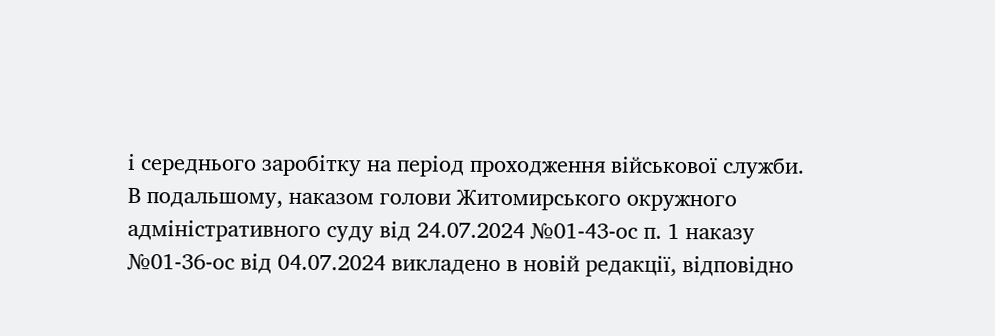і середнього заробітку на період проходження військової служби.
В подальшому, наказом голови Житомирського окружного адміністративного суду від 24.07.2024 №01-43-ос п. 1 наказу №01-36-ос від 04.07.2024 викладено в новій редакції, відповідно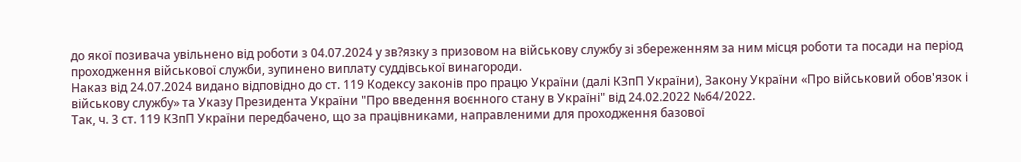до якої позивача увільнено від роботи з 04.07.2024 у зв?язку з призовом на військову службу зі збереженням за ним місця роботи та посади на період проходження військової служби, зупинено виплату суддівської винагороди.
Наказ від 24.07.2024 видано відповідно до ст. 119 Кодексу законів про працю України (далі КЗпП України), Закону України «Про військовий обов'язок і військову службу» та Указу Президента України "Про введення воєнного стану в Україні" від 24.02.2022 №64/2022.
Так, ч. 3 ст. 119 КЗпП України передбачено, що за працівниками, направленими для проходження базової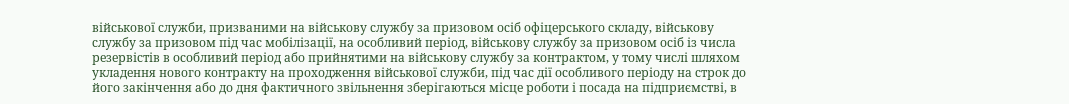військової служби, призваними на військову службу за призовом осіб офіцерського складу, військову службу за призовом під час мобілізації, на особливий період, військову службу за призовом осіб із числа резервістів в особливий період або прийнятими на військову службу за контрактом, у тому числі шляхом укладення нового контракту на проходження військової служби, під час дії особливого періоду на строк до його закінчення або до дня фактичного звільнення зберігаються місце роботи і посада на підприємстві, в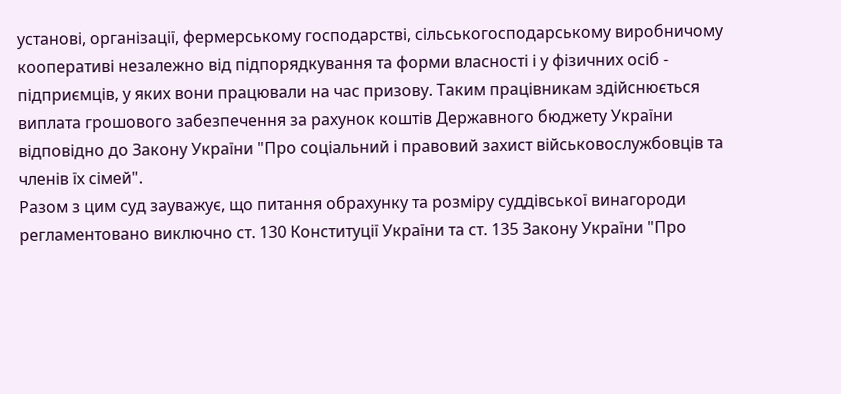установі, організації, фермерському господарстві, сільськогосподарському виробничому кооперативі незалежно від підпорядкування та форми власності і у фізичних осіб - підприємців, у яких вони працювали на час призову. Таким працівникам здійснюється виплата грошового забезпечення за рахунок коштів Державного бюджету України відповідно до Закону України "Про соціальний і правовий захист військовослужбовців та членів їх сімей".
Разом з цим суд зауважує, що питання обрахунку та розміру суддівської винагороди регламентовано виключно ст. 130 Конституції України та ст. 135 Закону України "Про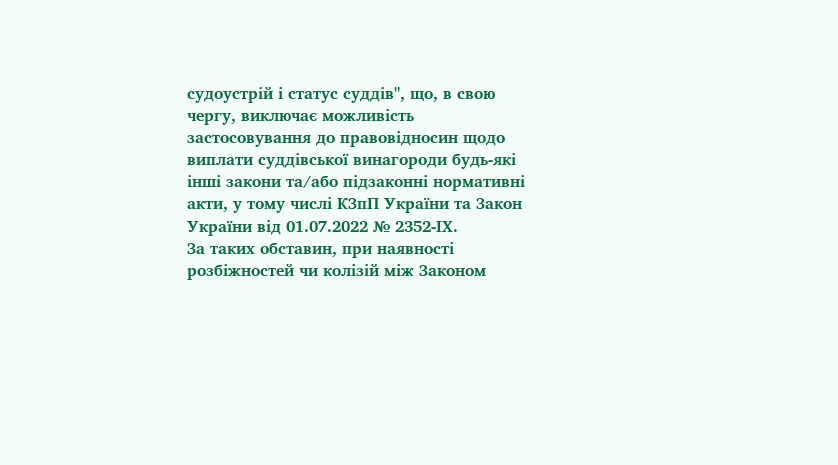судоустрій і статус суддів", що, в свою чергу, виключає можливість застосовування до правовідносин щодо виплати суддівської винагороди будь-які інші закони та/або підзаконні нормативні акти, у тому числі КЗпП України та Закон України від 01.07.2022 № 2352-ІХ.
За таких обставин, при наявності розбіжностей чи колізій між Законом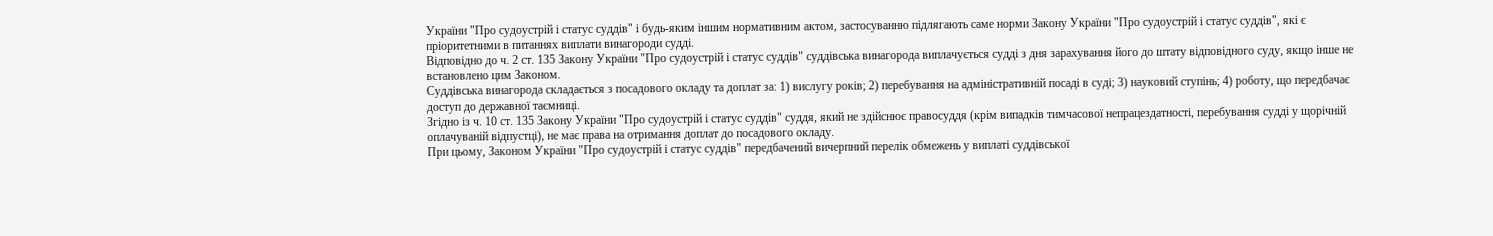України "Про судоустрій і статус суддів" і будь-яким іншим нормативним актом, застосуванню підлягають саме норми Закону України "Про судоустрій і статус суддів", які є пріоритетними в питаннях виплати винагороди судді.
Відповідно до ч. 2 ст. 135 Закону України "Про судоустрій і статус суддів" суддівська винагорода виплачується судді з дня зарахування його до штату відповідного суду, якщо інше не встановлено цим Законом.
Суддівська винагорода складається з посадового окладу та доплат за: 1) вислугу років; 2) перебування на адміністративній посаді в суді; 3) науковий ступінь; 4) роботу, що передбачає доступ до державної таємниці.
Згідно із ч. 10 ст. 135 Закону України "Про судоустрій і статус суддів" суддя, який не здійснює правосуддя (крім випадків тимчасової непрацездатності, перебування судді у щорічній оплачуваній відпустці), не має права на отримання доплат до посадового окладу.
При цьому, Законом України "Про судоустрій і статус суддів" передбачений вичерпний перелік обмежень у виплаті суддівської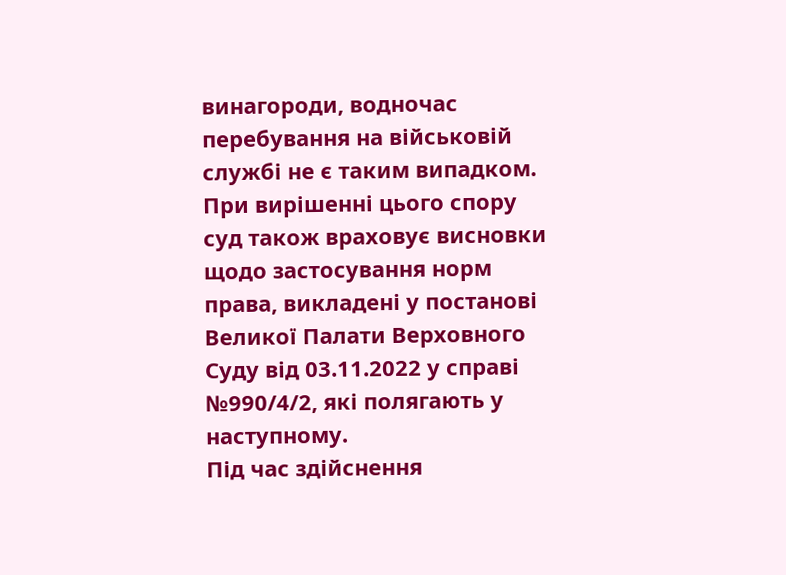винагороди, водночас перебування на військовій службі не є таким випадком.
При вирішенні цього спору суд також враховує висновки щодо застосування норм права, викладені у постанові Великої Палати Верховного Суду від 03.11.2022 у справі №990/4/2, які полягають у наступному.
Під час здійснення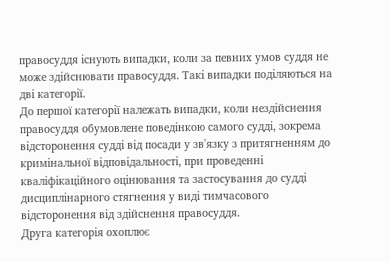правосуддя існують випадки, коли за певних умов суддя не може здійснювати правосуддя. Такі випадки поділяються на дві категорії.
До першої категорії належать випадки, коли нездійснення правосуддя обумовлене поведінкою самого судді, зокрема відсторонення судді від посади у зв'язку з притягненням до кримінальної відповідальності, при проведенні кваліфікаційного оцінювання та застосування до судді дисциплінарного стягнення у виді тимчасового відсторонення від здійснення правосуддя.
Друга категорія охоплює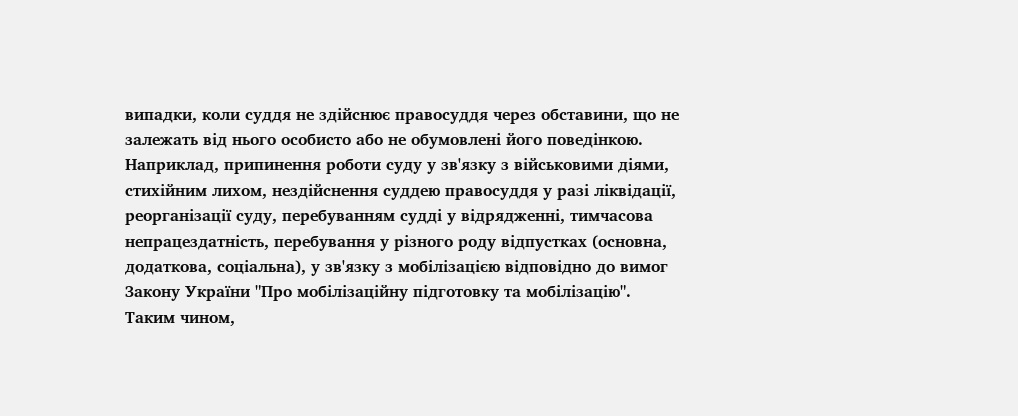випадки, коли суддя не здійснює правосуддя через обставини, що не залежать від нього особисто або не обумовлені його поведінкою. Наприклад, припинення роботи суду у зв'язку з військовими діями, стихійним лихом, нездійснення суддею правосуддя у разі ліквідації, реорганізації суду, перебуванням судді у відрядженні, тимчасова непрацездатність, перебування у різного роду відпустках (основна, додаткова, соціальна), у зв'язку з мобілізацією відповідно до вимог Закону України "Про мобілізаційну підготовку та мобілізацію".
Таким чином,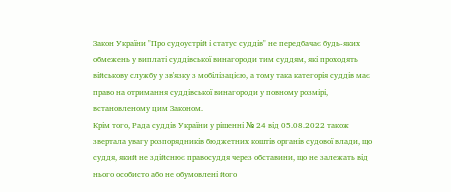Закон України "Про судоустрій і статус суддів" не передбачає будь-яких обмежень у виплаті суддівської винагороди тим суддям, які проходять військову службу у зв'язку з мобілізацією, а тому така категорія суддів має право на отримання суддівської винагороди у повному розмірі, встановленому цим Законом.
Крім того, Рада суддів України у рішенні № 24 від 05.08.2022 також звертала увагу розпорядників бюджетних коштів органів судової влади, що суддя, який не здійснює правосуддя через обставини, що не залежать від нього особисто або не обумовлені його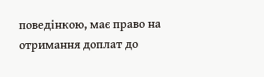поведінкою, має право на отримання доплат до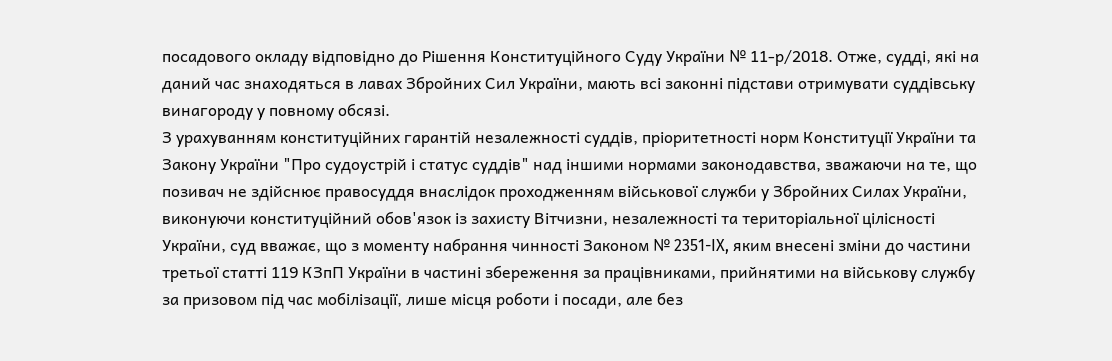посадового окладу відповідно до Рішення Конституційного Суду України № 11-р/2018. Отже, судді, які на даний час знаходяться в лавах Збройних Сил України, мають всі законні підстави отримувати суддівську винагороду у повному обсязі.
З урахуванням конституційних гарантій незалежності суддів, пріоритетності норм Конституції України та Закону України "Про судоустрій і статус суддів" над іншими нормами законодавства, зважаючи на те, що позивач не здійснює правосуддя внаслідок проходженням військової служби у Збройних Силах України, виконуючи конституційний обов'язок із захисту Вітчизни, незалежності та територіальної цілісності України, суд вважає, що з моменту набрання чинності Законом № 2351-IX, яким внесені зміни до частини третьої статті 119 КЗпП України в частині збереження за працівниками, прийнятими на військову службу за призовом під час мобілізації, лише місця роботи і посади, але без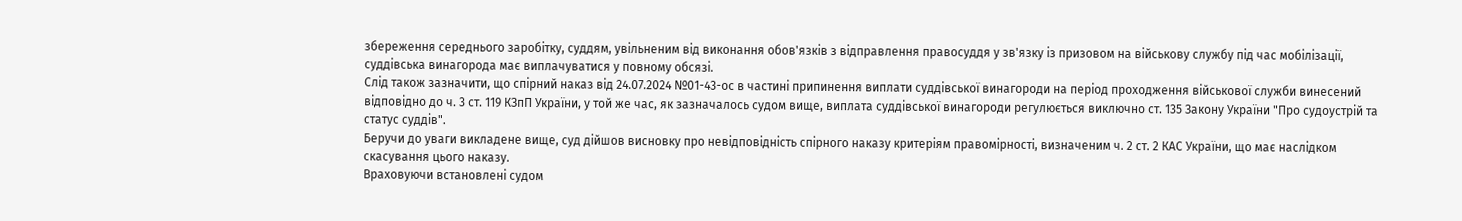збереження середнього заробітку, суддям, увільненим від виконання обов'язків з відправлення правосуддя у зв'язку із призовом на військову службу під час мобілізації, суддівська винагорода має виплачуватися у повному обсязі.
Слід також зазначити, що спірний наказ від 24.07.2024 №01-43-ос в частині припинення виплати суддівської винагороди на період проходження військової служби винесений відповідно до ч. 3 ст. 119 КЗпП України, у той же час, як зазначалось судом вище, виплата суддівської винагороди регулюється виключно ст. 135 Закону України "Про судоустрій та статус суддів".
Беручи до уваги викладене вище, суд дійшов висновку про невідповідність спірного наказу критеріям правомірності, визначеним ч. 2 ст. 2 КАС України, що має наслідком скасування цього наказу.
Враховуючи встановлені судом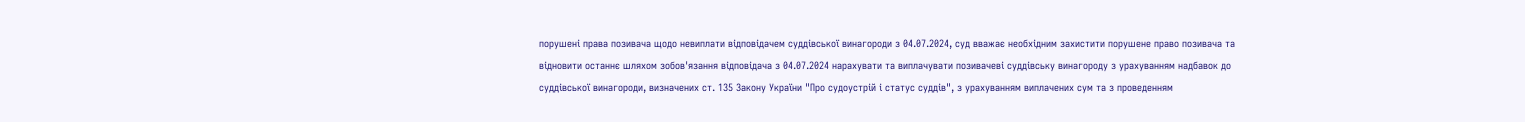порушені права позивача щодо невиплати відповідачем суддівської винагороди з 04.07.2024, суд вважає необхідним захистити порушене право позивача та відновити останнє шляхом зобов'язання відповідача з 04.07.2024 нарахувати та виплачувати позивачеві суддівську винагороду з урахуванням надбавок до суддівської винагороди, визначених ст. 135 Закону України "Про судоустрій і статус суддів", з урахуванням виплачених сум та з проведенням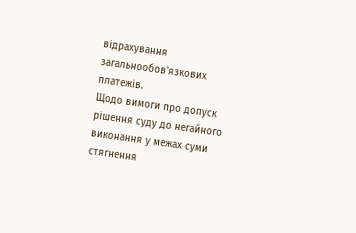відрахування загальнообов'язкових платежів.
Щодо вимоги про допуск рішення суду до негайного виконання у межах суми стягнення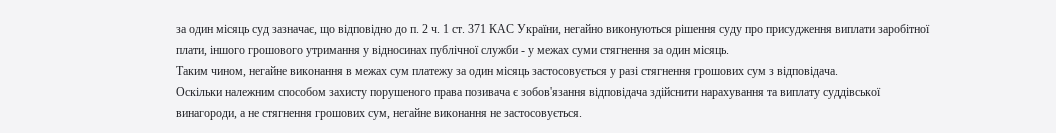за один місяць суд зазначає, що відповідно до п. 2 ч. 1 ст. 371 КАС України, негайно виконуються рішення суду про присудження виплати заробітної плати, іншого грошового утримання у відносинах публічної служби - у межах суми стягнення за один місяць.
Таким чином, негайне виконання в межах сум платежу за один місяць застосовується у разі стягнення грошових сум з відповідача.
Оскільки належним способом захисту порушеного права позивача є зобов'язання відповідача здійснити нарахування та виплату суддівської винагороди, а не стягнення грошових сум, негайне виконання не застосовується.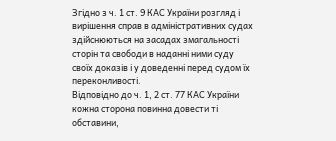Згідно з ч. 1 ст. 9 КАС України розгляд і вирішення справ в адміністративних судах здійснюються на засадах змагальності сторін та свободи в наданні ними суду своїх доказів і у доведенні перед судом їх переконливості.
Відповідно до ч. 1, 2 ст. 77 КАС України кожна сторона повинна довести ті обставини,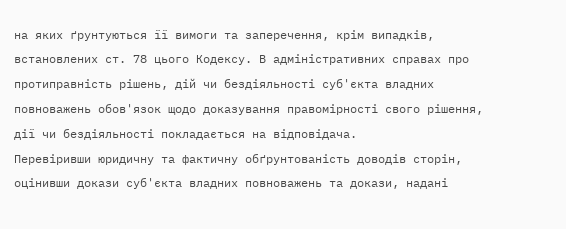на яких ґрунтуються її вимоги та заперечення, крім випадків, встановлених ст. 78 цього Кодексу. В адміністративних справах про протиправність рішень, дій чи бездіяльності суб'єкта владних повноважень обов'язок щодо доказування правомірності свого рішення, дії чи бездіяльності покладається на відповідача.
Перевіривши юридичну та фактичну обґрунтованість доводів сторін, оцінивши докази суб'єкта владних повноважень та докази, надані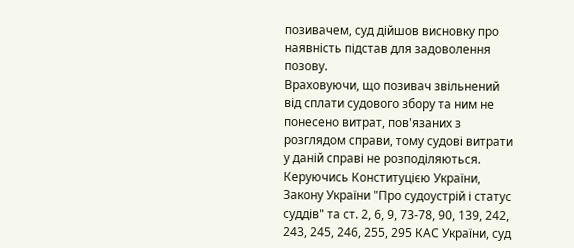позивачем, суд дійшов висновку про наявність підстав для задоволення позову.
Враховуючи, що позивач звільнений від сплати судового збору та ним не понесено витрат, пов'язаних з розглядом справи, тому судові витрати у даній справі не розподіляються.
Керуючись Конституцією України, Закону України "Про судоустрій і статус суддів" та ст. 2, 6, 9, 73-78, 90, 139, 242, 243, 245, 246, 255, 295 КАС України, суд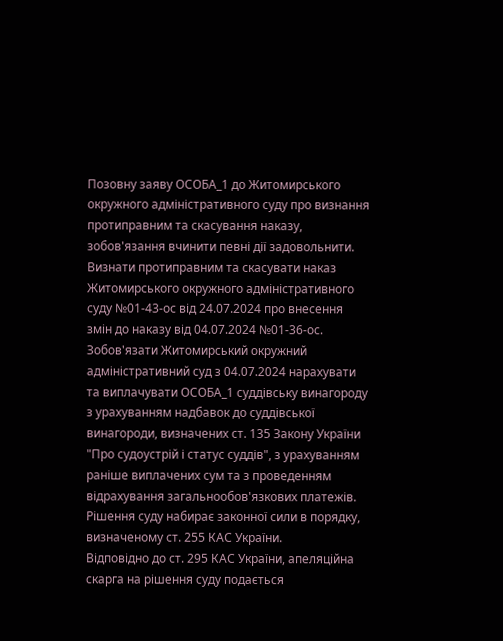Позовну заяву ОСОБА_1 до Житомирського окружного адміністративного суду про визнання протиправним та скасування наказу, зобов'язання вчинити певні дії задовольнити.
Визнати протиправним та скасувати наказ Житомирського окружного адміністративного суду №01-43-ос від 24.07.2024 про внесення змін до наказу від 04.07.2024 №01-36-ос.
Зобов'язати Житомирський окружний адміністративний суд з 04.07.2024 нарахувати та виплачувати ОСОБА_1 суддівську винагороду з урахуванням надбавок до суддівської винагороди, визначених ст. 135 Закону України "Про судоустрій і статус суддів", з урахуванням раніше виплачених сум та з проведенням відрахування загальнообов'язкових платежів.
Рішення суду набирає законної сили в порядку, визначеному ст. 255 КАС України.
Відповідно до ст. 295 КАС України, апеляційна скарга на рішення суду подається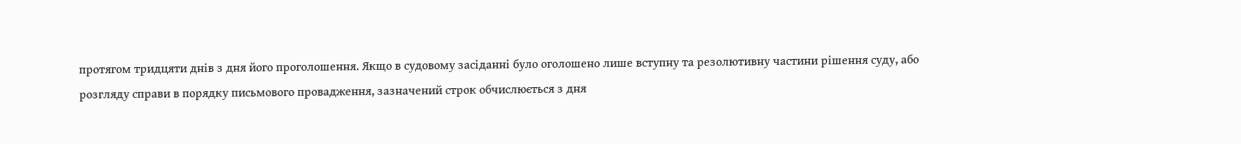протягом тридцяти днів з дня його проголошення. Якщо в судовому засіданні було оголошено лише вступну та резолютивну частини рішення суду, або розгляду справи в порядку письмового провадження, зазначений строк обчислюється з дня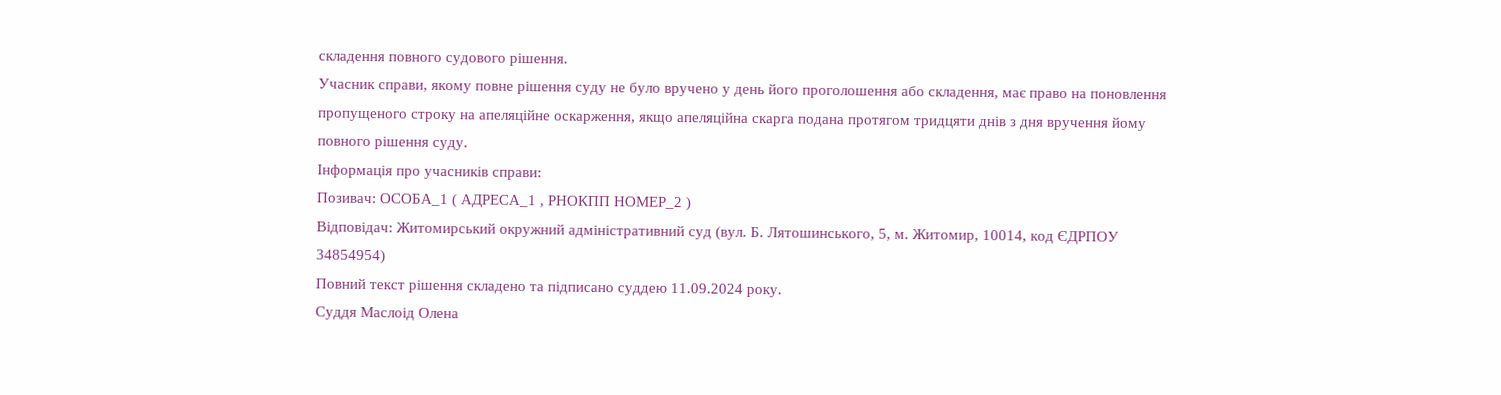складення повного судового рішення.
Учасник справи, якому повне рішення суду не було вручено у день його проголошення або складення, має право на поновлення пропущеного строку на апеляційне оскарження, якщо апеляційна скарга подана протягом тридцяти днів з дня вручення йому повного рішення суду.
Інформація про учасників справи:
Позивач: ОСОБА_1 ( АДРЕСА_1 , РНОКПП НОМЕР_2 )
Відповідач: Житомирський окружний адміністративний суд (вул. Б. Лятошинського, 5, м. Житомир, 10014, код ЄДРПОУ 34854954)
Повний текст рішення складено та підписано суддею 11.09.2024 року.
Суддя Маслоід Олена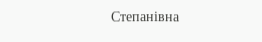Степанівна